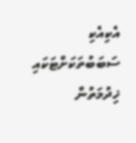އެކިއެކި ސަބަބުތަކަށްޓަކައި ޚިދުމަތުން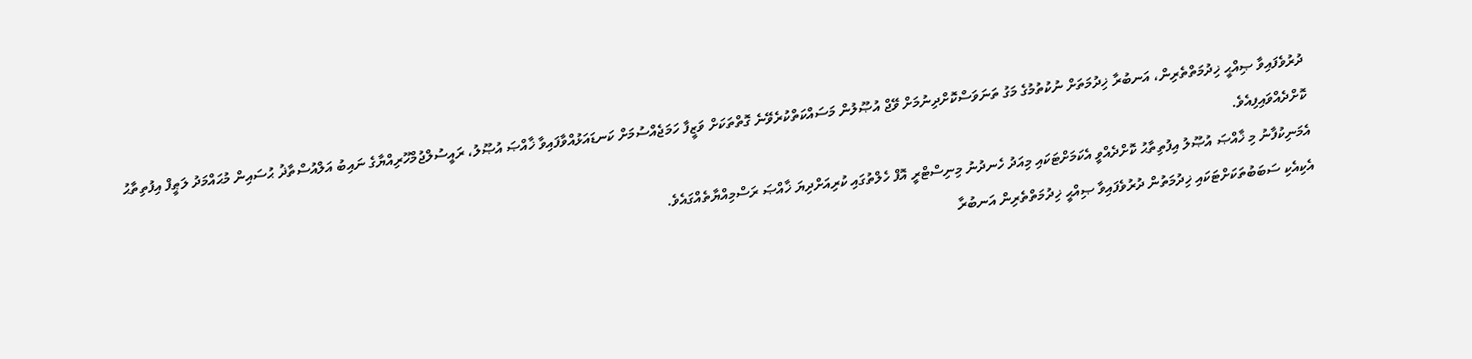ދުރުވެފައިވާ ޞިއްޙީ ޚިދުމަތްތެރިން، އަނބުރާ ޚިދުމަތަށް ނުކުތުމުގެ މަގު ތަނަވަސްކޮށްދިނުމަށް ވޭޖް އުޞޫލުން މަސައްކަތްކުރެވޭނެ ގޮތްތަކަށް ވަޒީފާ ހަމަޖެއްސުމަށް ކަނޑައަޅުއްވާފައިވާ ޚާއްޞަ އުޞޫލު، ރައީސުލްޖުމްހޫރިއްޔާގެ ނައިބު އަލްއުސްތާޛު ޙުސައިން މުޙައްމަދު ލަޠީފް އިފުތިތާޙު ކޮށްދެއްވައިފިއެވެ.
އެމަނިކުފާނު މި ޚާއްޞަ އުޞޫލު އިފުތިތާޙު ކޮށްދެއްވީ އެކަމަށްޓަކައި މިއަދު ހެނދުނު މިނިސްޓްރީ އޮފް ހެލްތުގައި ކުރިއަށްދިޔަ ޚާއްޞަ ރަސްމިއްޔާތެއްގައެވެ.
އެކިއެކި ސަބަބުތަކަށްޓަކައި ޚިދުމަތުން ދުރުވެފައިވާ ޞިއްޙީ ޚިދުމަތްތެރިން އަނބުރާ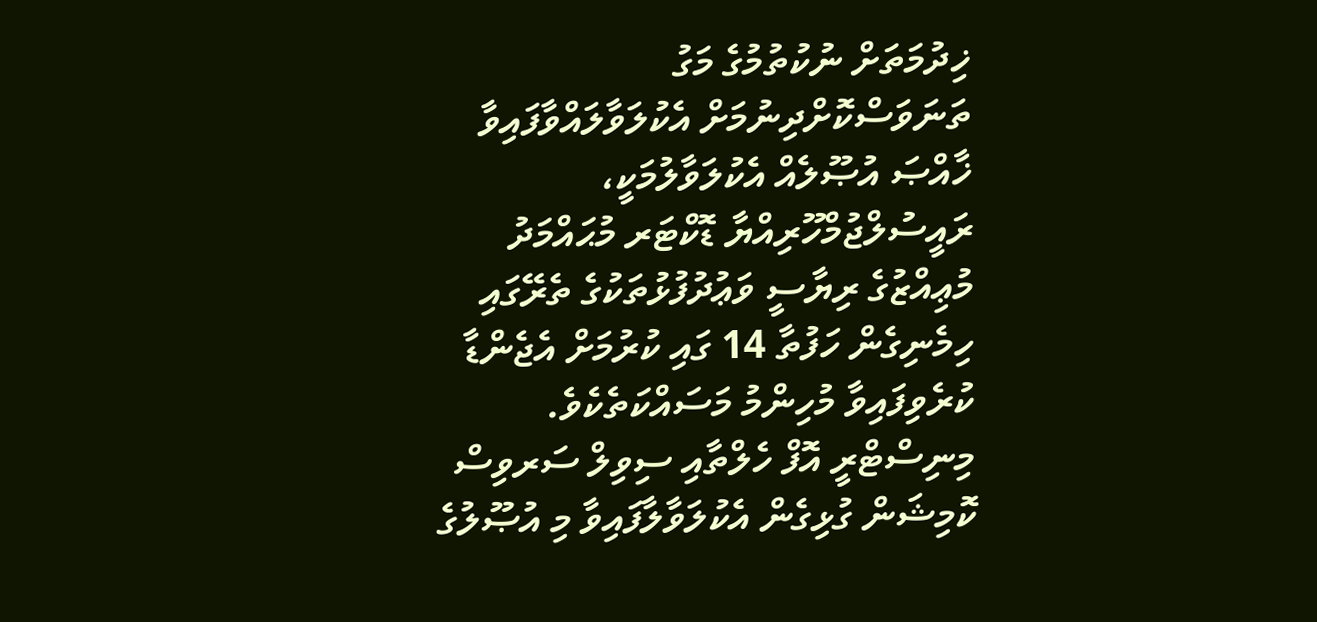ޚިދުމަތަށް ނުކުތުމުގެ މަގު ތަނަވަސްކޮށްދިނުމަށް އެކުލަވާލައްވާފައިވާ ޚާއްޞަ އުޞޫލެއް އެކުލަވާލުމަކީ، ރައީސުލްޖުމްހޫރިއްޔާ ޑޮކްޓަރ މުޙައްމަދު މުޢިއްޒުގެ ރިޔާސީ ވަޢުދުފުޅުތަކުގެ ތެރޭގައި ހިމެނިގެން ހަފުތާ 14 ގައި ކުރުމަށް އެޖެންޑާ ކުރެވިފައިވާ މުހިންމު މަސައްކަތެކެވެ.
މިނިސްޓްރީ އޮފް ހެލްތާއި ސިވިލް ސަރވިސް ކޮމިޝަން ގުޅިގެން އެކުލަވާލާފައިވާ މި އުޞޫލުގެ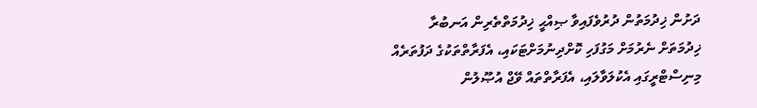ދަށުން ޚިދުމަތުން ދުރުވެފައިވާ ޞިއްޙީ ޚިދުމަތްތެރިން އަނބުރާ ޚިދުމަތަށް ނެރުމަށް މަގުފަހި ކޮށްދިނުމަށްޓަކައި، އެފަރާތްތަކުގެ ދަފުތަރެއް މިނިސްޓްރީގައި އެކުލަވާލައި، އެފަރާތްތައް ވޭޖް އުޞޫލުން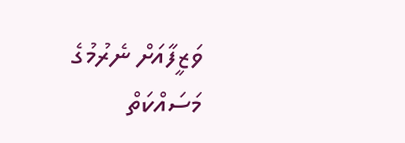ވަޒީފާއަށް ނެރުމުގެ މަސައްކަތް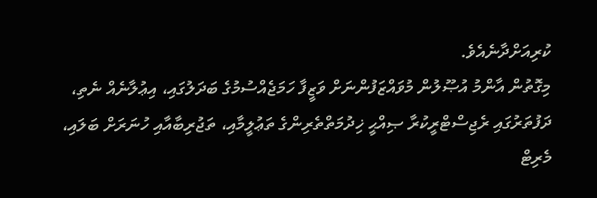ކުރިއަށްދާނެއެވެ.
މިގޮތުން އާންމު އުޞޫލުން މުވައްޒަފުންނަށް ވަޒީފާ ހަމަޖެއްސުމުގެ ބަދަލުގައި، އިޢުލާނެއް ނެތި، ދަފުތަރުގައި ރެޖިސްޓްރީކުރާ ޞިއްޙީ ޚިދުމަތްތެރިންގެ ތަޢުލީމާއި، ތަޖުރިބާއާއި ހުނަރަށް ބަލައި، މެރިޓް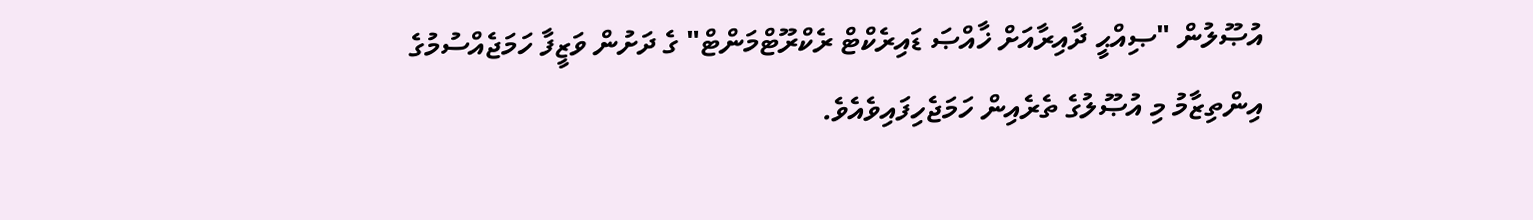އުޞޫލުން "ޞިއްޙީ ދާއިރާއަށް ޚާއްޞަ ޑައިރެކްޓް ރެކްރޫޓްމަންޓް" ގެ ދަށުން ވަޒީފާ ހަމަޖެއްސުމުގެ އިންތިޒާމު މި އުޞޫލުގެ ތެރެއިން ހަމަޖެހިފައިވެއެވެ.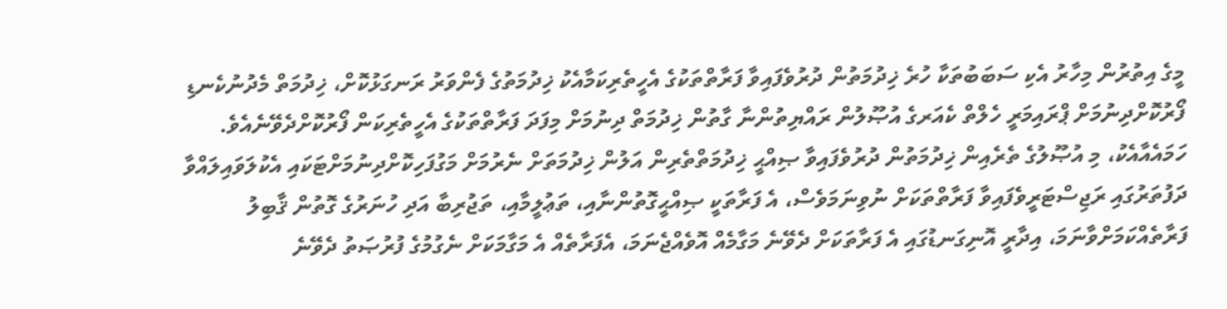މީގެ އިތުރުން މިހާރު އެކި ސަބަބުތަކާ ހުރެ ޚިދުމަތުން ދުރުވެފައިވާ ފަރާތްތަކުގެ އެހީތެރިކަމާއެކު ޚިދުމަތުގެ ފެންވަރު ރަނގަޅުކޮށް، ޚިދުމަތް މެދުނުކެނޑި ފޯރުކޮށްދިނުމަށް ޕްރައިމަރީ ހެލްތް ކެއަރގެ އުޞޫލުން ރައްޔިތުންނާ ގާތުން ޚިދުމަތް ދިނުމަށް މިފަދަ ފަރާތްތަކުގެ އެހީތެރިކަން ފޯރުކޮށްދެވޭނެއެވެ. ހަމައެއާއެކު، މި އުޞޫލުގެ ތެރެއިން ޚިދުމަތުން ދުރުވެފައިވާ ޞިއްޙީ ޚިދުމަތްތެރިން އަލުން ޚިދުމަތަށް ނެރުމަށް މަގުފަހިކޮށްދިނުމަށްޓަކައި އެކުލަވައިލައްވާ ދަފުތަރުގައި ރަޖިސްޓަރީވެފައިވާ ފަރާތްތަކަށް ނުވިނަމަވެސް، އެ ފަރާތަކީ ޞިއްޙީގޮތުންނާއި، ތަޢުލީމާއި، ތަޖުރިބާ އަދި ހުނަރުގެ ގޮތުން ޤާބިލު ފަރާތެއްކަމަށްވާނަމަ، އިދާރީ އޮނިގަނޑުގައި އެ ފަރާތަކަށް ދެވޭނެ މަގާމެއް އޮވެއްޖެނަމަ، އެފަރާތެއް އެ މަގާމަކަށް ނެގުމުގެ ފުރުޞަތު ދެވޭނެ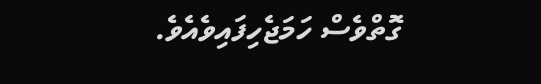ގޮތްވެސް ހަމަޖެހިފައިވެއެވެ.